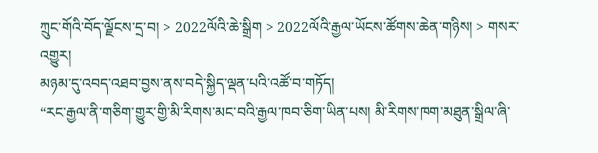ཀྲུང་གོའི་བོད་ལྗོངས་དྲ་བ། > 2022ལོའི་ཆེ་སྒྲིག > 2022ལོའི་རྒྱལ་ཡོངས་ཚོགས་ཆེན་གཉིས། > གསར་འགྱུར།
མཉམ་དུ་འབད་འཐབ་བྱས་ནས་བདེ་སྐྱིད་ལྡན་པའི་འཚོ་བ་གཏོད།
“རང་རྒྱལ་ནི་གཅིག་གྱུར་གྱི་མི་རིགས་མང་བའི་རྒྱལ་ཁབ་ཅིག་ཡིན་པས། མི་རིགས་ཁག་མཐུན་སྒྲིལ་ཞི་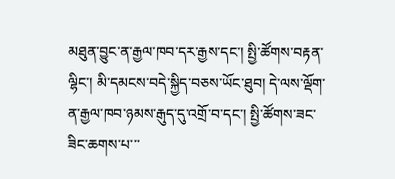མཐུན་བྱུང་ན་རྒྱལ་ཁབ་དར་རྒྱས་དང་། སྤྱི་ཚོགས་བརྟན་ལྷིང་། མི་དམངས་བདེ་སྐྱིད་བཅས་ཡོང་ཐུབ། དེ་ལས་ལྡོག་ན་རྒྱལ་ཁབ་ཉམས་རྒུད་དུ་འགྲོ་བ་དང་། སྤྱི་ཚོགས་ཟང་ཟིང་ཆགས་པ་་་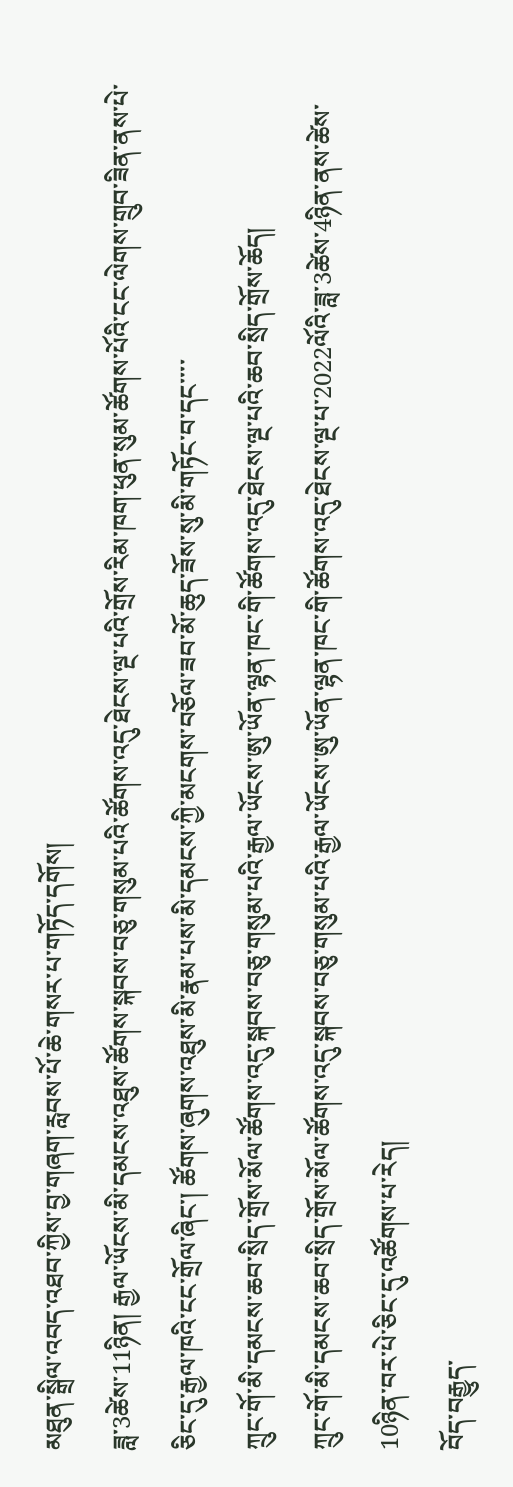མཐུན་སྒྲིལ་འབད་འཐབ་ཀྱིས་བྱ་གཞག་རླབས་པོ་ཆེ་གསར་པ་གཏོད་དགོས།
ཟླ་3ཚེས་11ཉིན། རྒྱལ་ཡོངས་མི་དམངས་འཐུས་ཚོགས་སྐབས་བཅུ་གསུམ་པའི་ཚོགས་འདུ་ཐེངས་ལྔ་པའི་གྲོས་རིམ་ཁག་ཕུན་སུམ་ཚོགས་པོའི་ངང་ལེགས་གྲུབ་ཟིན་ནས་པེ་ཅིང་དུ་རྒྱལ་ཁའི་ངང་གྲོལ་ཞིང་། ཚོགས་ཞུགས་འཐུས་མི་རྣམ་པས་མི་དམངས་ཀྱི་མངགས་བཅོལ་ཟབ་མོ་ཆུད་ཟོས་སུ་མི་གཏོང་བ་དང་་་་
ཀྲུང་གོ་མི་དམངས་ཆབ་སྲིད་གྲོས་མོལ་ཚོགས་འདུ་སྐབས་བཅུ་གསུམ་པའི་རྒྱལ་ཡོངས་ཨུ་ཡོན་ལྷན་ཁང་གི་ཚོགས་འདུ་ཐེངས་ལྔ་པའི་ཆབ་སྲིད་གྲོས་ཆོད།
ཀྲུང་གོ་མི་དམངས་ཆབ་སྲིད་གྲོས་མོལ་ཚོགས་འདུ་སྐབས་བཅུ་གསུམ་པའི་རྒྱལ་ཡོངས་ཨུ་ཡོན་ལྷན་ཁང་གི་ཚོགས་འདུ་ཐེངས་ལྔ་པ་2022ལོའི་ཟླ་3ཚེས་4ཉིན་ནས་ཚེས་10ཉིན་བར་པེ་ཅིང་དུ་འཚོགས་པ་རེད།
བོད་བརྒྱུད་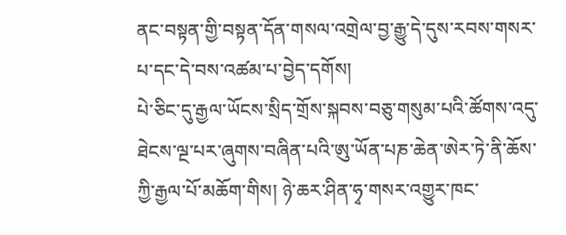ནང་བསྟན་གྱི་བསྟན་དོན་གསལ་འགྲེལ་བྱ་རྒྱུ་དེ་དུས་རབས་གསར་པ་དང་དེ་བས་འཚམ་པ་བྱེད་དགོས།
པེ་ཅིང་དུ་རྒྱལ་ཡོངས་སྲིད་གྲོས་སྐབས་བཅུ་གསུམ་པའི་ཚོགས་འདུ་ཐེངས་ལྔ་པར་ཞུགས་བཞིན་པའི་ཨུ་ཡོན་པཎ་ཆེན་ཨེར་ཏེ་ནི་ཆོས་ཀྱི་རྒྱལ་པོ་མཆོག་གིས། ཉེ་ཆར་ཤིན་ཧྭ་གསར་འགྱུར་ཁང་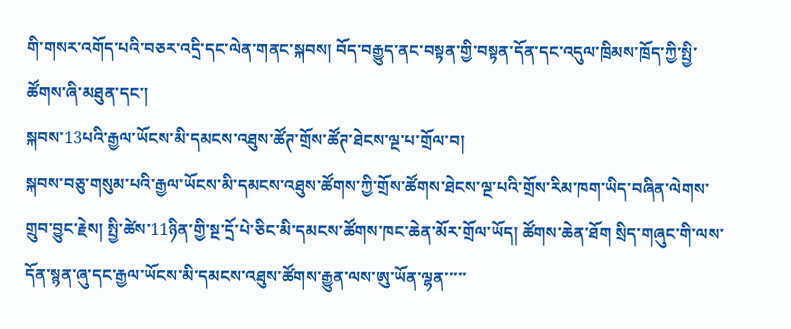གི་གསར་འགོད་པའི་བཅར་འདྲི་དང་ལེན་གནང་སྐབས། བོད་བརྒྱུད་ནང་བསྟན་གྱི་བསྟན་དོན་དང་འདུལ་ཁྲིམས་ཁྲོད་ཀྱི་སྤྱི་ཚོགས་ཞི་མཐུན་དང་།
སྐབས་13པའི་རྒྱལ་ཡོངས་མི་དམངས་འཐུས་ཚོཊ་གྲོས་ཚོཊ་ཐེངས་ལྔ་པ་གྲོལ་བ།
སྐབས་བཅུ་གསུམ་པའི་རྒྱལ་ཡོངས་མི་དམངས་འཐུས་ཚོགས་ཀྱི་གྲོས་ཚོགས་ཐེངས་ལྔ་པའི་གྲོས་རིམ་ཁག་ཡིད་བཞིན་ལེགས་གྲུབ་བྱུང་རྗེས། སྤྱི་ཚེས་11ཉིན་གྱི་སྔ་དྲོ་པེ་ཅིང་མི་དམངས་ཚོགས་ཁང་ཆེན་མོར་གྲོལ་ཡོད། ཚོགས་ཆེན་ཐོག སྲིད་གཞུང་གི་ལས་དོན་སྙན་ཞུ་དང་རྒྱལ་ཡོངས་མི་དམངས་འཐུས་ཚོགས་རྒྱུན་ལས་ཨུ་ཡོན་ལྷན་་་་་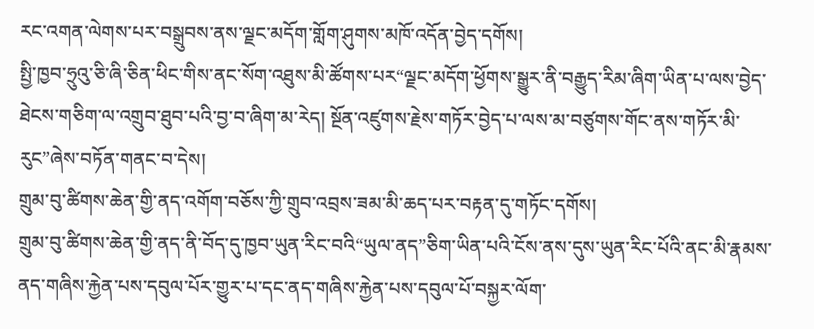རང་འགན་ལེགས་པར་བསྒྲུབས་ནས་ལྗང་མདོག་གློག་ཤུགས་མཁོ་འདོན་བྱེད་དགོས།
སྤྱི་ཁྱབ་ཧྲུའུ་ཅི་ཞི་ཅིན་ཕིང་གིས་ནང་སོག་འཐུས་མི་ཚོགས་པར“ལྗང་མདོག་ཕྱོགས་སྒྱུར་ནི་བརྒྱུད་རིམ་ཞིག་ཡིན་པ་ལས་བྱེད་ཐེངས་གཅིག་ལ་འགྲུབ་ཐུབ་པའི་བྱ་བ་ཞིག་མ་རེད། སྔོན་འཛུགས་རྗེས་གཏོར་བྱེད་པ་ལས་མ་བཙུགས་གོང་ནས་གཏོར་མི་རུང”ཞེས་བཏོན་གནང་བ་དེས།
གྲུམ་བུ་ཚིགས་ཆེན་གྱི་ནད་འགོག་བཅོས་ཀྱི་གྲུབ་འབྲས་ཟམ་མི་ཆད་པར་བརྟན་དུ་གཏོང་དགོས།
གྲུམ་བུ་ཚིགས་ཆེན་གྱི་ནད་ནི་བོད་དུ་ཁྱབ་ཡུན་རིང་བའི“ཡུལ་ནད”ཅིག་ཡིན་པའི་ངོས་ནས་དུས་ཡུན་རིང་པོའི་ནང་མི་རྣམས་ནད་གཞིས་རྐྱེན་པས་དབུལ་པོར་གྱུར་པ་དང་ནད་གཞིས་རྐྱེན་པས་དབུལ་པོ་བསྐྱར་ལོག་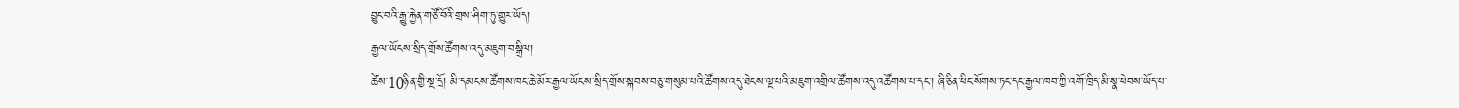བྱུང་བའི་རྒྱུ་རྐྱེན་གཙོ་བོའི་གྲས་ཤིག་ཏུ་གྱུར་ཡོད།
རྒྱལ་ཡོངས་སྲིད་གྲོས་ཚོགས་འདུ་མཇུག་བསྒྲིལ།
ཚེས་10ཉིན་གྱི་སྔ་དྲོ། མི་དམངས་ཚོགས་ཁང་ཆེ་མོར་རྒྱལ་ཡོངས་སྲིད་གྲོས་སྐབས་བཅུ་གསུམ་པའི་ཚོགས་འདུ་ཐེངས་ལྔ་པའི་མཇུག་འགྲིལ་ཚོགས་འདུ་འཚོགས་པ་དང་། ཞི་ཅིན་ཕིང་སོགས་ཏང་དང་རྒྱལ་ཁབ་ཀྱི་འགོ་ཁྲིད་མི་སྣ་ཕེབས་ཡོད་པ་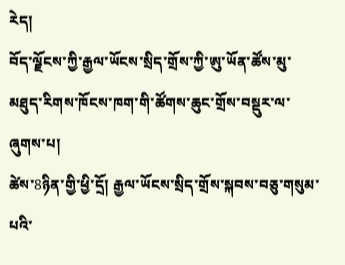རེད།
བོད་ལྗོངས་ཀྱི་རྒྱལ་ཡོངས་སྲིད་གྲོས་ཀྱི་ཨུ་ཡོན་ཚོས་མུ་མཐུད་རིགས་ཁོངས་ཁག་གི་ཚོགས་ཆུང་གྲོས་བསྡུར་ལ་ཞུགས་པ།
ཚེས་8ཉིན་གྱི་ཕྱི་དྲོ། རྒྱལ་ཡོངས་སྲིད་གྲོས་སྐབས་བཅུ་གསུམ་པའི་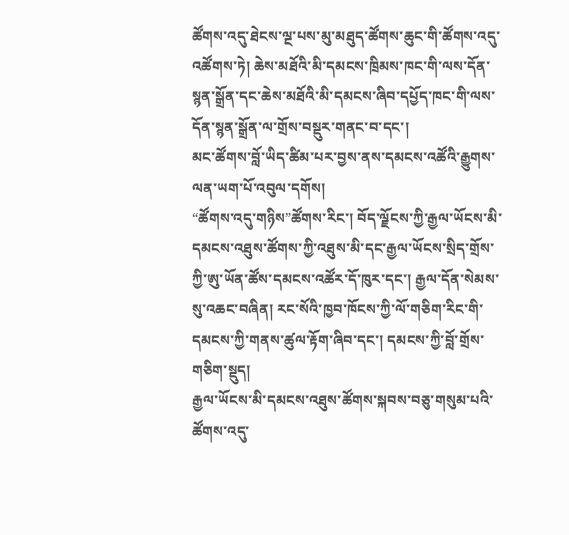ཚོགས་འདུ་ཐེངས་ལྔ་པས་མུ་མཐུད་ཚོགས་ཆུང་གི་ཚོགས་འདུ་འཚོགས་ཏེ། ཆེས་མཐོའི་མི་དམངས་ཁྲིམས་ཁང་གི་ལས་དོན་སྙན་སྒྲོན་དང་ཆེས་མཐོའི་མི་དམངས་ཞིབ་དཔྱོད་ཁང་གི་ལས་དོན་སྙན་སྒྲོན་ལ་གྲོས་བསྡུར་གནང་བ་དང་།
མང་ཚོགས་བློ་ཡིད་ཚིམ་པར་བྱས་ནས་དམངས་འཚོའི་རྒྱུགས་ལན་ཡག་པོ་འབུལ་དགོས།
“ཚོགས་འདུ་གཉིས”ཚོགས་རིང་། བོད་ལྗོངས་ཀྱི་རྒྱལ་ཡོངས་མི་དམངས་འཐུས་ཚོགས་ཀྱི་འཐུས་མི་དང་རྒྱལ་ཡོངས་སྲིད་གྲོས་ཀྱི་ཨུ་ཡོན་ཚོས་དམངས་འཚོར་དོ་ཁུར་དང་། རྒྱལ་དོན་སེམས་སུ་འཆང་བཞིན། རང་སོའི་ཁྱབ་ཁོངས་ཀྱི་ལོ་གཅིག་རིང་གི་དམངས་ཀྱི་གནས་ཚུལ་རྟོག་ཞིབ་དང་། དམངས་ཀྱི་བློ་གྲོས་གཅིག་སྡུད།
རྒྱལ་ཡོངས་མི་དམངས་འཐུས་ཚོགས་སྐབས་བཅུ་གསུམ་པའི་ཚོགས་འདུ་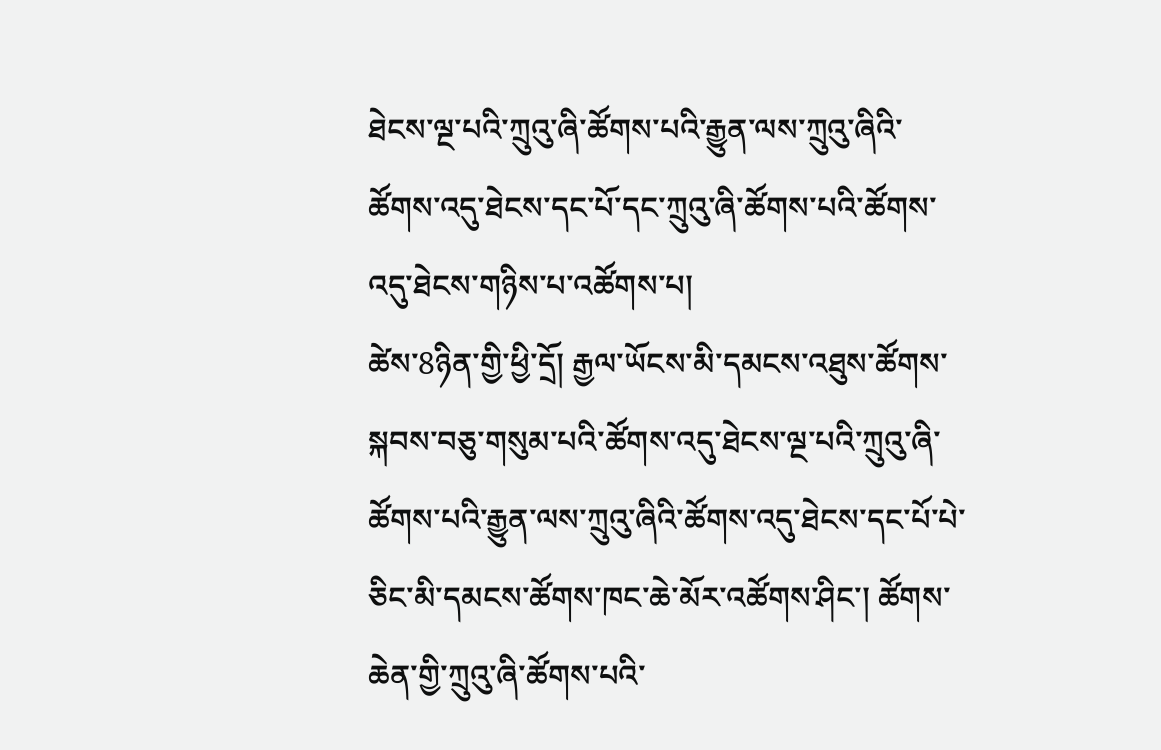ཐེངས་ལྔ་པའི་ཀྲུའུ་ཞི་ཚོགས་པའི་རྒྱུན་ལས་ཀྲུའུ་ཞིའི་ཚོགས་འདུ་ཐེངས་དང་པོ་དང་ཀྲུའུ་ཞི་ཚོགས་པའི་ཚོགས་འདུ་ཐེངས་གཉིས་པ་འཚོགས་པ།
ཚེས་8ཉིན་གྱི་ཕྱི་དྲོ། རྒྱལ་ཡོངས་མི་དམངས་འཐུས་ཚོགས་སྐབས་བཅུ་གསུམ་པའི་ཚོགས་འདུ་ཐེངས་ལྔ་པའི་ཀྲུའུ་ཞི་ཚོགས་པའི་རྒྱུན་ལས་ཀྲུའུ་ཞིའི་ཚོགས་འདུ་ཐེངས་དང་པོ་པེ་ཅིང་མི་དམངས་ཚོགས་ཁང་ཆེ་མོར་འཚོགས་ཤིང་། ཚོགས་ཆེན་གྱི་ཀྲུའུ་ཞི་ཚོགས་པའི་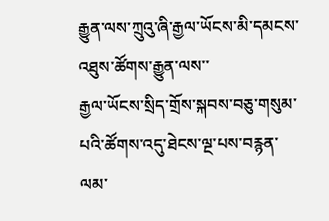རྒྱུན་ལས་ཀྲུའུ་ཞི་རྒྱལ་ཡོངས་མི་དམངས་འཐུས་ཚོགས་རྒྱུན་ལས་་
རྒྱལ་ཡོངས་སྲིད་གྲོས་སྐབས་བཅུ་གསུམ་པའི་ཚོགས་འདུ་ཐེངས་ལྔ་པས་བརྙན་ལམ་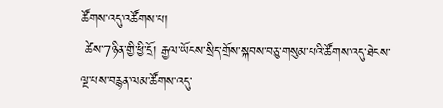ཚོགས་འདུ་འཚོགས་པ།
 ཚེས་7ཉིན་གྱི་ཕྱི་དྲོ། རྒྱལ་ཡོངས་སྲིད་གྲོས་སྐབས་བཅུ་གསུམ་པའི་ཚོགས་འདུ་ཐེངས་ལྔ་པས་བརྙན་ལམ་ཚོགས་འདུ་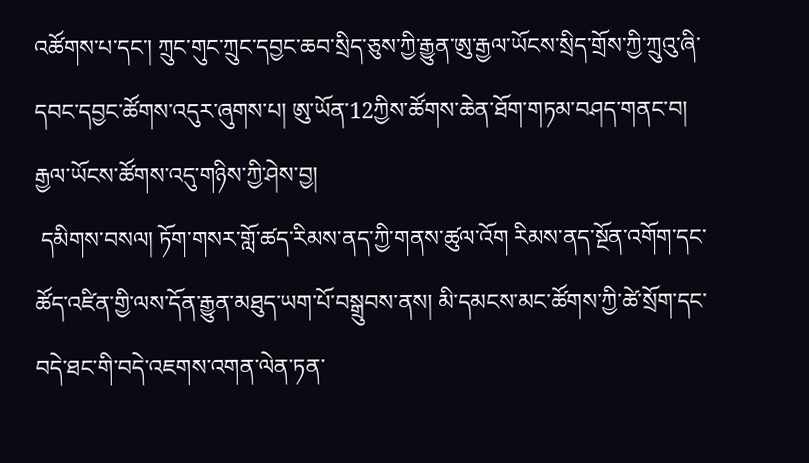འཚོགས་པ་དང་། ཀྲུང་གུང་ཀྲུང་དབྱང་ཆབ་སྲིད་ཅུས་ཀྱི་རྒྱུན་ཨུ་རྒྱལ་ཡོངས་སྲིད་གྲོས་ཀྱི་ཀྲུའུ་ཞི་དབང་དབྱང་ཚོགས་འདུར་ཞུགས་པ། ཨུ་ཡོན་12ཀྱིས་ཚོགས་ཆེན་ཐོག་གཏམ་བཤད་གནང་བ།
རྒྱལ་ཡོངས་ཚོགས་འདུ་གཉིས་ཀྱི་ཤེས་བྱ།
 དམིགས་བསལ། ཏོག་གསར་གློ་ཚད་རིམས་ནད་ཀྱི་གནས་ཚུལ་འོག རིམས་ནད་སྔོན་འགོག་དང་ཚོད་འཛིན་གྱི་ལས་དོན་རྒྱུན་མཐུད་ཡག་པོ་བསྒྲུབས་ནས། མི་དམངས་མང་ཚོགས་ཀྱི་ཚེ་སྲོག་དང་བདེ་ཐང་གི་བདེ་འཇགས་འགན་ལེན་ཏན་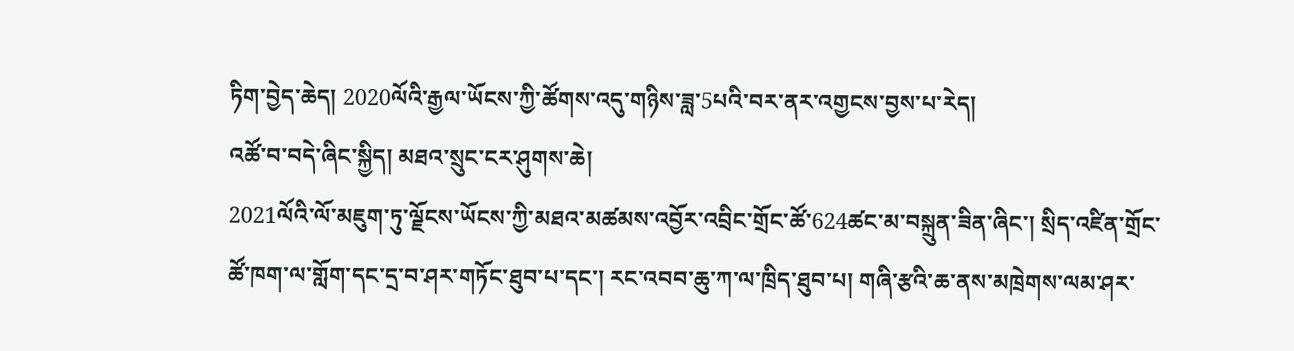ཏིག་བྱེད་ཆེད། 2020ལོའི་རྒྱལ་ཡོངས་ཀྱི་ཚོགས་འདུ་གཉིས་ཟླ་5པའི་བར་ནར་འགྱངས་བྱས་པ་རེད།
འཚོ་བ་བདེ་ཞིང་སྐྱིད། མཐའ་སྲུང་ངར་ཤུགས་ཆེ།
2021ལོའི་ལོ་མཇུག་ཏུ་ལྗོངས་ཡོངས་ཀྱི་མཐའ་མཚམས་འབྱོར་འབྲིང་གྲོང་ཚོ་624ཚང་མ་བསྐྲུན་ཟིན་ཞིང་། སྲིད་འཛིན་གྲོང་ཚོ་ཁག་ལ་གློག་དང་དྲ་བ་ཤར་གཏོང་ཐུབ་པ་དང་། རང་འབབ་ཆུ་ཀ་ལ་ཁྲིད་ཐུབ་པ། གཞི་རྩའི་ཆ་ནས་མཁྲེགས་ལམ་ཤར་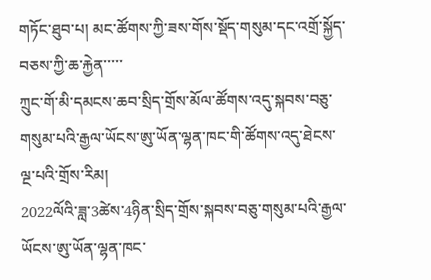གཏོང་ཐུབ་པ། མང་ཚོགས་ཀྱི་ཟས་གོས་སྡོད་གསུམ་དང་འགྲོ་སྐྱོད་བཅས་ཀྱི་ཆ་རྐྱེན་་་་་
ཀྲུང་གོ་མི་དམངས་ཆབ་སྲིད་གྲོས་མོལ་ཚོགས་འདུ་སྐབས་བཅུ་གསུམ་པའི་རྒྱལ་ཡོངས་ཨུ་ཡོན་ལྷན་ཁང་གི་ཚོགས་འདུ་ཐེངས་ལྔ་པའི་གྲོས་རིམ།
2022ལོའི་ཟླ་3ཚེས་4ཉིན་སྲིད་གྲོས་སྐབས་བཅུ་གསུམ་པའི་རྒྱལ་ཡོངས་ཨུ་ཡོན་ལྷན་ཁང་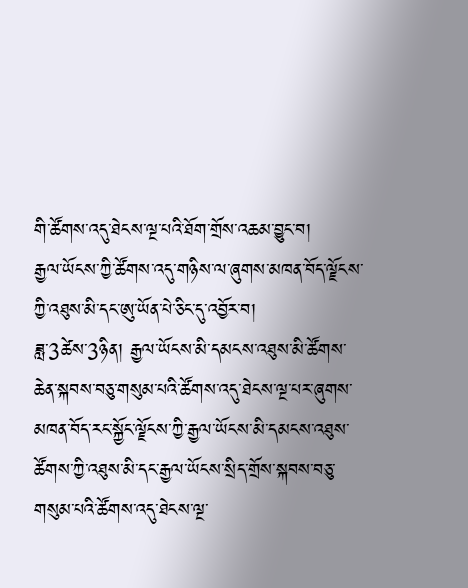གི་ཚོགས་འདུ་ཐེངས་ལྔ་པའི་ཐོག་གྲོས་འཆམ་བྱུང་བ།
རྒྱལ་ཡོངས་ཀྱི་ཚོགས་འདུ་གཉིས་ལ་ཞུགས་མཁན་བོད་ལྗོངས་ཀྱི་འཐུས་མི་དང་ཨུ་ཡོན་པེ་ཅིང་དུ་འབྱོར་བ།
ཟླ་3ཚེས་3ཉིན། རྒྱལ་ཡོངས་མི་དམངས་འཐུས་མི་ཚོགས་ཆེན་སྐབས་བཅུ་གསུམ་པའི་ཚོགས་འདུ་ཐེངས་ལྔ་པར་ཞུགས་མཁན་བོད་རང་སྐྱོང་ལྗོངས་ཀྱི་རྒྱལ་ཡོངས་མི་དམངས་འཐུས་ཚོགས་ཀྱི་འཐུས་མི་དང་རྒྱལ་ཡོངས་སྲིད་གྲོས་སྐབས་བཅུ་གསུམ་པའི་ཚོགས་འདུ་ཐེངས་ལྔ་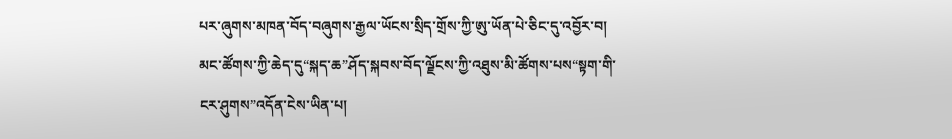པར་ཞུགས་མཁན་བོད་བཞུགས་རྒྱལ་ཡོངས་སྲིད་གྲོས་ཀྱི་ཨུ་ཡོན་པེ་ཅིང་དུ་འབྱོར་བ།
མང་ཚོགས་ཀྱི་ཆེད་དུ“སྐད་ཆ”ཤོད་སྐབས་བོད་ལྗོངས་ཀྱི་འཐུས་མི་ཚོགས་པས“སྟག་གི་ངར་ཤུགས”འདོན་ངེས་ཡིན་པ།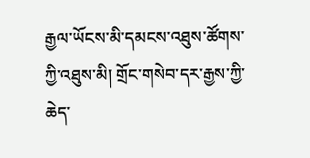རྒྱལ་ཡོངས་མི་དམངས་འཐུས་ཚོགས་ཀྱི་འཐུས་མི། གྲོང་གསེབ་དར་རྒྱས་ཀྱི་ཆེད་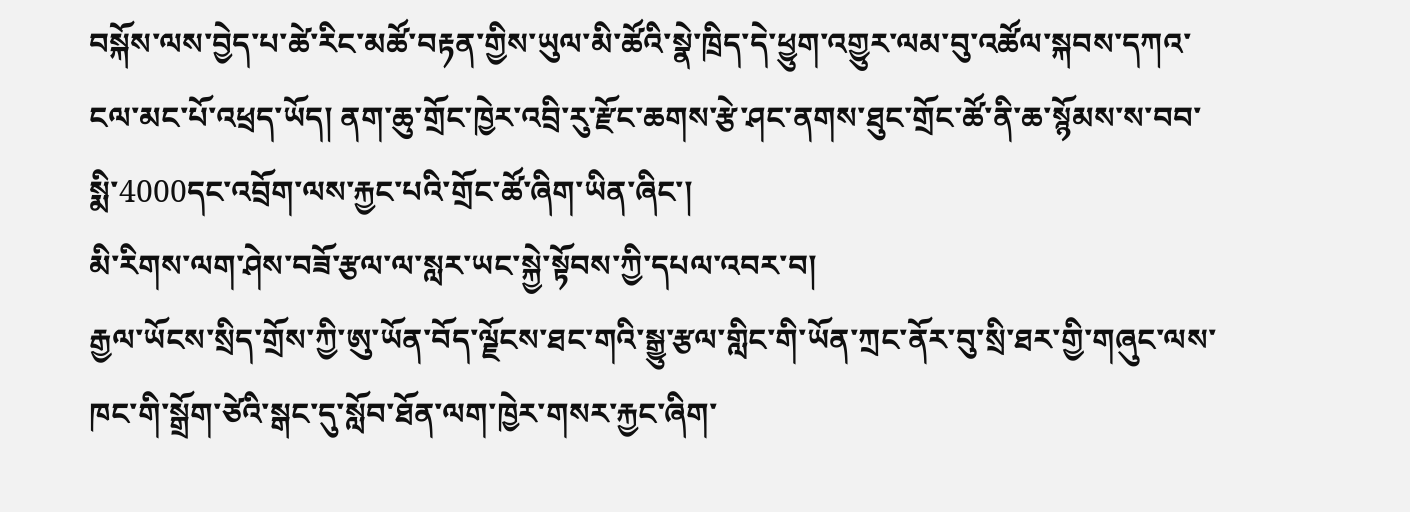བསྐོས་ལས་བྱེད་པ་ཚེ་རིང་མཚོ་བརྟན་གྱིས་ཡུལ་མི་ཚོའི་སྣེ་ཁྲིད་དེ་ཕྱུག་འགྱུར་ལམ་བུ་འཚོལ་སྐབས་དཀའ་ངལ་མང་པོ་འཕྲད་ཡོད། ནག་ཆུ་གྲོང་ཁྱེར་འབྲི་རུ་རྫོང་ཆགས་རྩེ་ཤང་ནགས་ཐུང་གྲོང་ཚོ་ནི་ཆ་སྙོམས་ས་བབ་སྨི་4000དང་འབྲོག་ལས་རྐྱང་པའི་གྲོང་ཚོ་ཞིག་ཡིན་ཞིང་།
མི་རིགས་ལག་ཤེས་བཟོ་རྩལ་ལ་སླར་ཡང་སྐྱེ་སྟོབས་ཀྱི་དཔལ་འབར་བ།
རྒྱལ་ཡོངས་སྲིད་གྲོས་ཀྱི་ཨུ་ཡོན་བོད་ལྗོངས་ཐང་གའི་སྒྱུ་རྩལ་གླིང་གི་ཡོན་ཀྲང་ནོར་བུ་སྲི་ཐར་གྱི་གཞུང་ལས་ཁང་གི་སྒྲོག་ཙེའི་སྒང་དུ་སློབ་ཐོན་ལག་ཁྱེར་གསར་རྐྱང་ཞིག་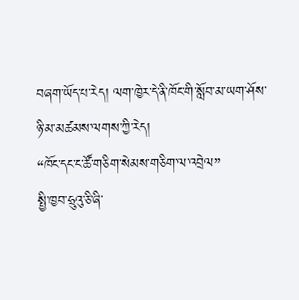བཞག་ཡོད་པ་རེད། ལག་ཁྱེར་དེ་ནི་ཁོང་གི་སློབ་མ་ཡག་ཤོས་ཉི་མ་མཚམས་ལགས་ཀྱི་རེད།
“ཁོང་དང་ང་ཚོ་གཅིག་སེམས་གཅིག་ལ་འབྲེལ”
སྤྱི་ཁྱབ་ཧྲུའུ་ཅི་ཞི་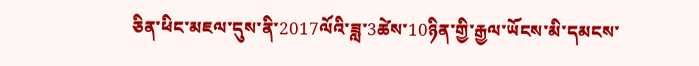ཅིན་ཕིང་མཇལ་དུས་ནི་2017ལོའི་ཟླ་3ཚེས་10ཉིན་གྱི་རྒྱལ་ཡོངས་མི་དམངས་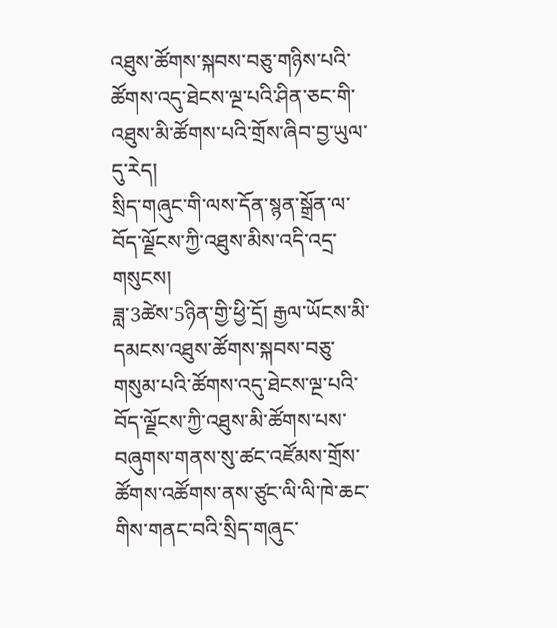འཐུས་ཚོགས་སྐབས་བཅུ་གཉིས་པའི་ཚོགས་འདུ་ཐེངས་ལྔ་པའི་ཤིན་ཅང་གི་འཐུས་མི་ཚོགས་པའི་གྲོས་ཞིབ་བྱ་ཡུལ་དུ་རེད།
སྲིད་གཞུང་གི་ལས་དོན་སྙན་སྒྲོན་ལ་བོད་ལྗོངས་ཀྱི་འཐུས་མིས་འདི་འདྲ་གསུངས།
ཟླ་3ཚེས་5ཉིན་གྱི་ཕྱི་དྲོ། རྒྱལ་ཡོངས་མི་དམངས་འཐུས་ཚོགས་སྐབས་བཅུ་གསུམ་པའི་ཚོགས་འདུ་ཐེངས་ལྔ་པའི་བོད་ལྗོངས་ཀྱི་འཐུས་མི་ཚོགས་པས་བཞུགས་གནས་སུ་ཚང་འཛོམས་གྲོས་ཚོགས་འཚོགས་ནས་ཙུང་ལི་ལི་ཁེ་ཆང་གིས་གནང་བའི་སྲིད་གཞུང་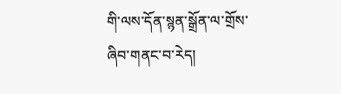གི་ལས་དོན་སྙན་སྒྲོན་ལ་གྲོས་ཞིབ་གནང་བ་རེད།